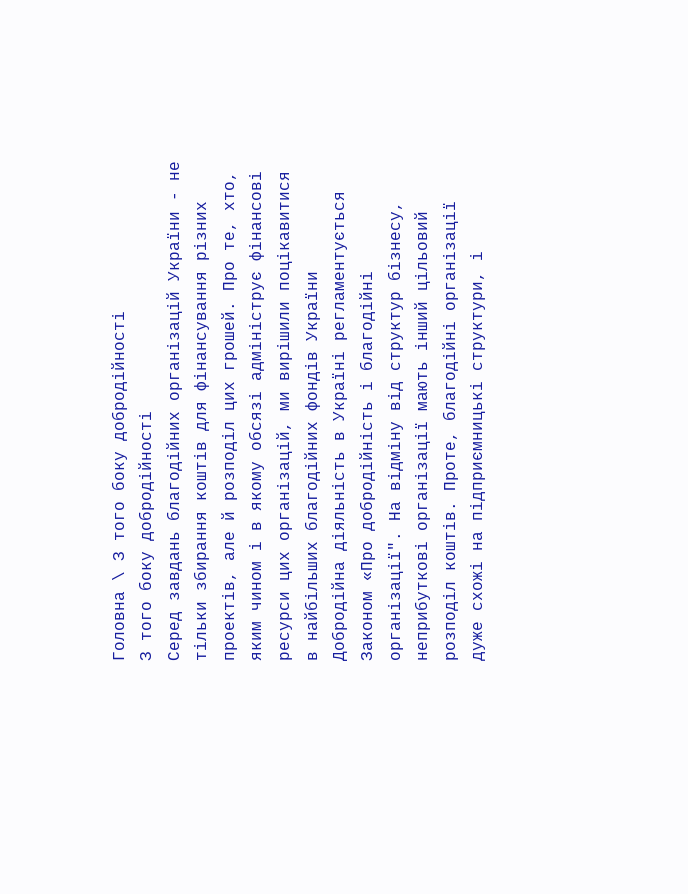Головна \ З того боку добродійності
З того боку добродійності
Серед завдань благодійних організацій України - не тільки збирання коштів для фінансування різних проектів, але й розподіл цих грошей. Про те, хто, яким чином і в якому обсязі адмініструє фінансові ресурси цих організацій, ми вирішили поцікавитися в найбільших благодійних фондів України
Добродійна діяльність в Україні регламентується Законом «Про добродійність і благодійні організації". На відміну від структур бізнесу, неприбуткові організації мають інший цільовий розподіл коштів. Проте, благодійні організації дуже схожі на підприємницькі структури, і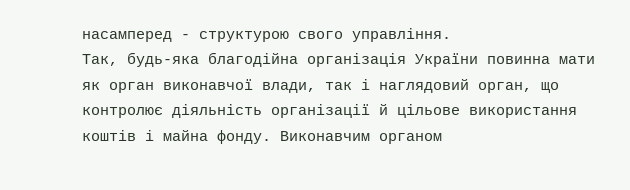насамперед - структурою свого управління.
Так, будь-яка благодійна організація України повинна мати як орган виконавчої влади, так і наглядовий орган, що контролює діяльність організації й цільове використання коштів і майна фонду. Виконавчим органом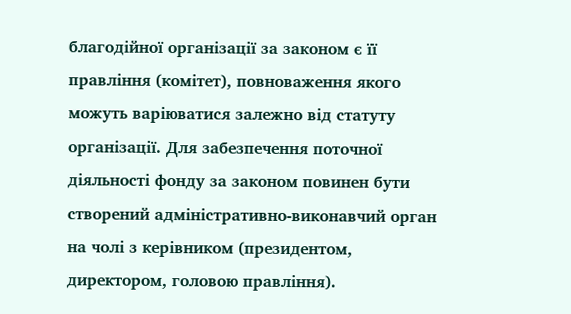благодійної організації за законом є її правління (комітет), повноваження якого можуть варіюватися залежно від статуту організації. Для забезпечення поточної діяльності фонду за законом повинен бути створений адміністративно-виконавчий орган на чолі з керівником (президентом, директором, головою правління).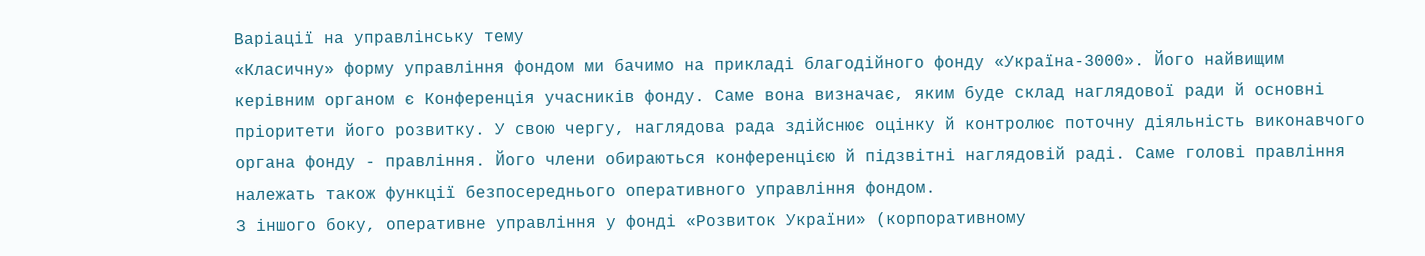Варіації на управлінську тему
«Класичну» форму управління фондом ми бачимо на прикладі благодійного фонду «Україна-3000». Його найвищим керівним органом є Конференція учасників фонду. Саме вона визначає, яким буде склад наглядової ради й основні пріоритети його розвитку. У свою чергу, наглядова рада здійснює оцінку й контролює поточну діяльність виконавчого органа фонду - правління. Його члени обираються конференцією й підзвітні наглядовій раді. Саме голові правління належать також функції безпосереднього оперативного управління фондом.
З іншого боку, оперативне управління у фонді «Розвиток України» (корпоративному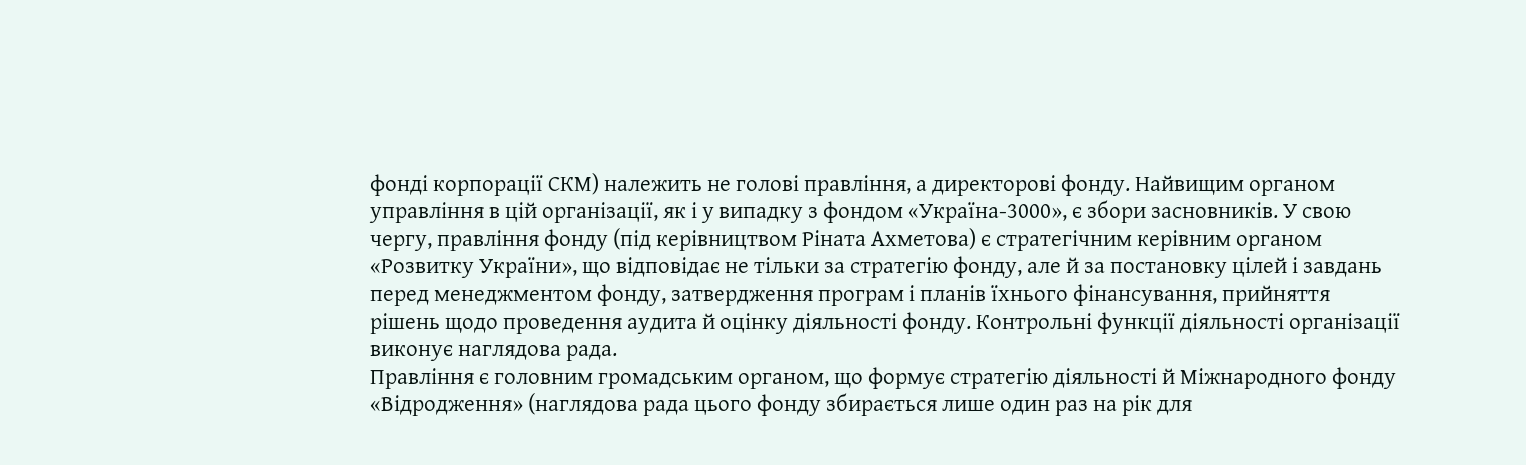фонді корпорації СКМ) належить не голові правління, а директорові фонду. Найвищим органом управління в цій організації, як і у випадку з фондом «Україна-3000», є збори засновників. У свою чергу, правління фонду (під керівництвом Ріната Ахметова) є стратегічним керівним органом «Розвитку України», що відповідає не тільки за стратегію фонду, але й за постановку цілей і завдань перед менеджментом фонду, затвердження програм і планів їхнього фінансування, прийняття рішень щодо проведення аудита й оцінку діяльності фонду. Контрольні функції діяльності організації виконує наглядова рада.
Правління є головним громадським органом, що формує стратегію діяльності й Міжнародного фонду «Відродження» (наглядова рада цього фонду збирається лише один раз на рік для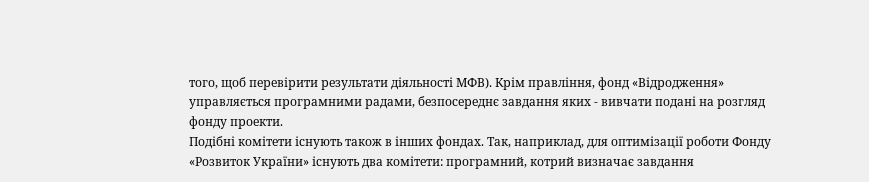того, щоб перевірити результати діяльності МФВ). Крім правління, фонд «Відродження» управляється програмними радами, безпосереднє завдання яких - вивчати подані на розгляд фонду проекти.
Подібні комітети існують також в інших фондах. Так, наприклад, для оптимізації роботи Фонду «Розвиток України» існують два комітети: програмний, котрий визначає завдання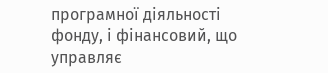програмної діяльності фонду, і фінансовий, що управляє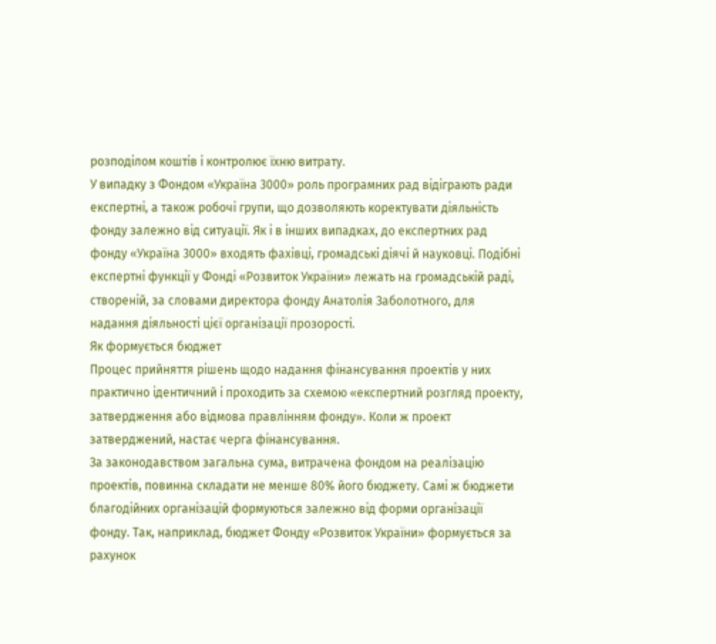розподілом коштів і контролює їхню витрату.
У випадку з Фондом «Україна 3000» роль програмних рад відіграють ради експертні, а також робочі групи, що дозволяють коректувати діяльність фонду залежно від ситуації. Як і в інших випадках, до експертних рад фонду «Україна 3000» входять фахівці, громадські діячі й науковці. Подібні експертні функції у Фонді «Розвиток України» лежать на громадській раді, створеній, за словами директора фонду Анатолія Заболотного, для надання діяльності цієї організації прозорості.
Як формується бюджет
Процес прийняття рішень щодо надання фінансування проектів у них практично ідентичний і проходить за схемою «експертний розгляд проекту, затвердження або відмова правлінням фонду». Коли ж проект затверджений, настає черга фінансування.
За законодавством загальна сума, витрачена фондом на реалізацію проектів, повинна складати не менше 80% його бюджету. Самі ж бюджети благодійних організацій формуються залежно від форми організації фонду. Так, наприклад, бюджет Фонду «Розвиток України» формується за рахунок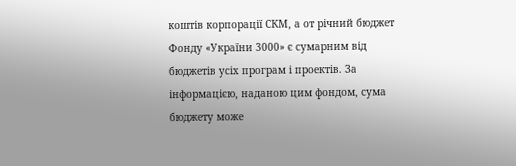коштів корпорації СКМ, а от річний бюджет Фонду «України 3000» є сумарним від бюджетів усіх програм і проектів. За інформацією, наданою цим фондом, сума бюджету може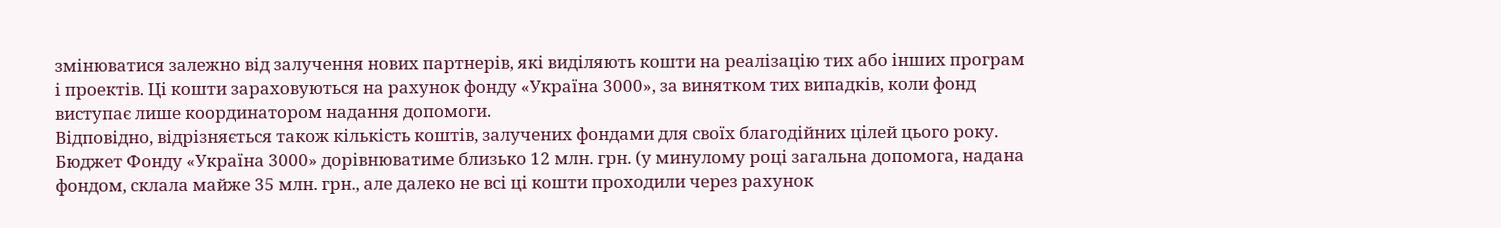змінюватися залежно від залучення нових партнерів, які виділяють кошти на реалізацію тих або інших програм і проектів. Ці кошти зараховуються на рахунок фонду «Україна 3000», за винятком тих випадків, коли фонд виступає лише координатором надання допомоги.
Відповідно, відрізняється також кількість коштів, залучених фондами для своїх благодійних цілей цього року. Бюджет Фонду «Україна 3000» дорівнюватиме близько 12 млн. грн. (у минулому році загальна допомога, надана фондом, склала майже 35 млн. грн., але далеко не всі ці кошти проходили через рахунок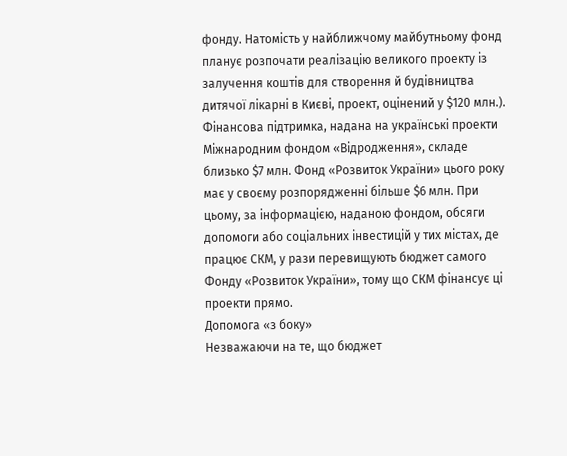фонду. Натомість у найближчому майбутньому фонд планує розпочати реалізацію великого проекту із залучення коштів для створення й будівництва дитячої лікарні в Києві, проект, оцінений у $120 млн.). Фінансова підтримка, надана на українські проекти Міжнародним фондом «Відродження», складе близько $7 млн. Фонд «Розвиток України» цього року має у своєму розпорядженні більше $6 млн. При цьому, за інформацією, наданою фондом, обсяги допомоги або соціальних інвестицій у тих містах, де працює СКМ, у рази перевищують бюджет самого Фонду «Розвиток України», тому що СКМ фінансує ці проекти прямо.
Допомога «з боку»
Незважаючи на те, що бюджет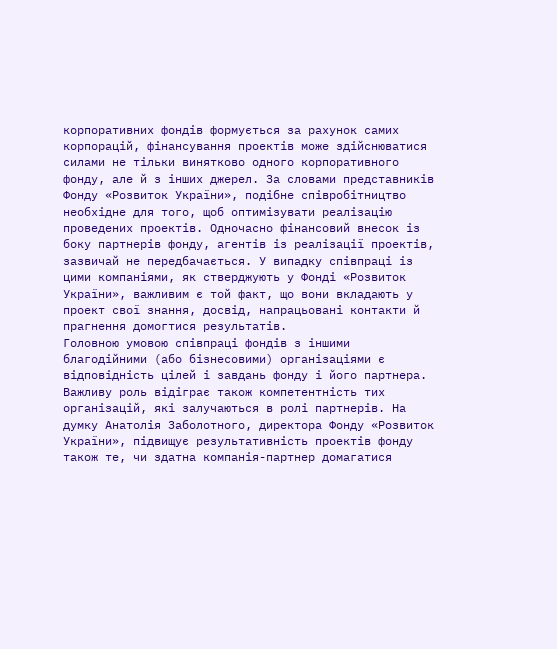корпоративних фондів формується за рахунок самих корпорацій, фінансування проектів може здійснюватися силами не тільки винятково одного корпоративного фонду, але й з інших джерел. За словами представників Фонду «Розвиток України», подібне співробітництво необхідне для того, щоб оптимізувати реалізацію проведених проектів. Одночасно фінансовий внесок із боку партнерів фонду, агентів із реалізації проектів, зазвичай не передбачається. У випадку співпраці із цими компаніями, як стверджують у Фонді «Розвиток України», важливим є той факт, що вони вкладають у проект свої знання, досвід, напрацьовані контакти й прагнення домогтися результатів.
Головною умовою співпраці фондів з іншими благодійними (або бізнесовими) організаціями є відповідність цілей і завдань фонду і його партнера. Важливу роль відіграє також компетентність тих організацій, які залучаються в ролі партнерів. На думку Анатолія Заболотного, директора Фонду «Розвиток України», підвищує результативність проектів фонду також те, чи здатна компанія-партнер домагатися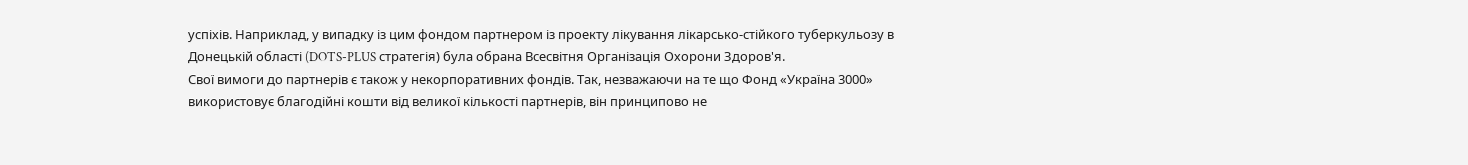успіхів. Наприклад, у випадку із цим фондом партнером із проекту лікування лікарсько-стійкого туберкульозу в Донецькій області (DOTS-PLUS стратегія) була обрана Всесвітня Організація Охорони Здоров'я.
Свої вимоги до партнерів є також у некорпоративних фондів. Так, незважаючи на те що Фонд «Україна 3000» використовує благодійні кошти від великої кількості партнерів, він принципово не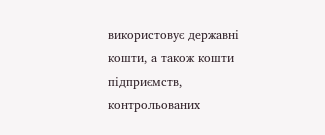використовує державні кошти, а також кошти підприємств, контрольованих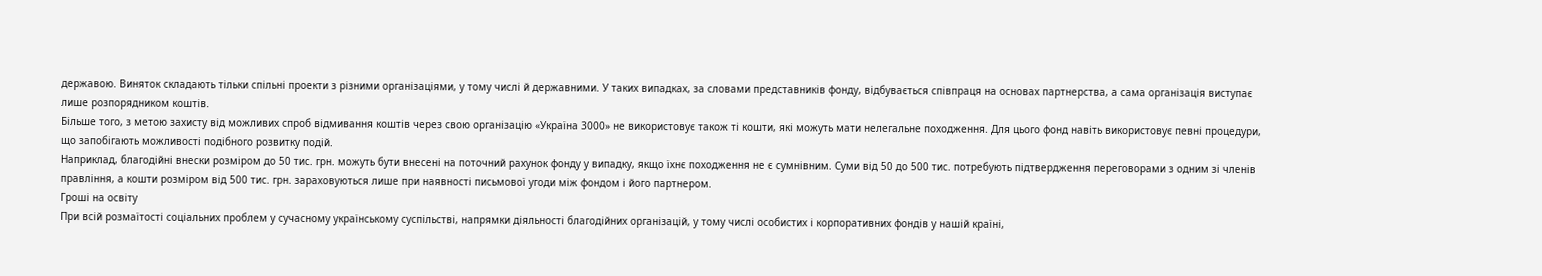державою. Виняток складають тільки спільні проекти з різними організаціями, у тому числі й державними. У таких випадках, за словами представників фонду, відбувається співпраця на основах партнерства, а сама організація виступає лише розпорядником коштів.
Більше того, з метою захисту від можливих спроб відмивання коштів через свою організацію «Україна 3000» не використовує також ті кошти, які можуть мати нелегальне походження. Для цього фонд навіть використовує певні процедури, що запобігають можливості подібного розвитку подій.
Наприклад, благодійні внески розміром до 50 тис. грн. можуть бути внесені на поточний рахунок фонду у випадку, якщо їхнє походження не є сумнівним. Суми від 50 до 500 тис. потребують підтвердження переговорами з одним зі членів правління, а кошти розміром від 500 тис. грн. зараховуються лише при наявності письмової угоди між фондом і його партнером.
Гроші на освіту
При всій розмаїтості соціальних проблем у сучасному українському суспільстві, напрямки діяльності благодійних організацій, у тому числі особистих і корпоративних фондів у нашій країні,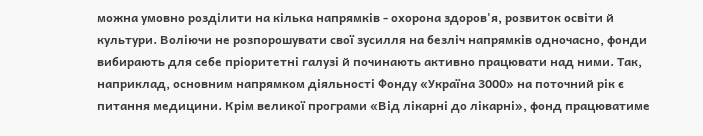можна умовно розділити на кілька напрямків - охорона здоров'я, розвиток освіти й культури. Воліючи не розпорошувати свої зусилля на безліч напрямків одночасно, фонди вибирають для себе пріоритетні галузі й починають активно працювати над ними. Так, наприклад, основним напрямком діяльності Фонду «Україна 3000» на поточний рік є питання медицини. Крім великої програми «Від лікарні до лікарні», фонд працюватиме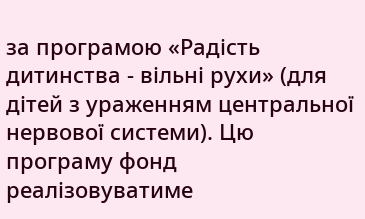за програмою «Радість дитинства - вільні рухи» (для дітей з ураженням центральної нервової системи). Цю програму фонд реалізовуватиме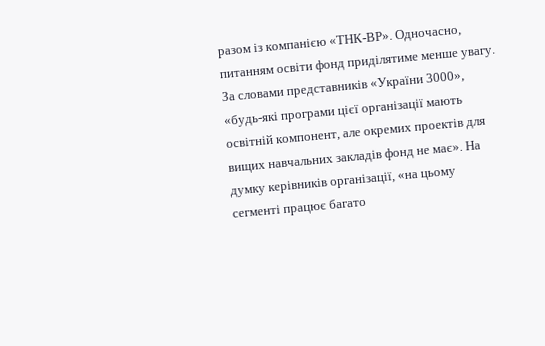разом із компанією «ТНК-ВР». Одночасно, питанням освіти фонд приділятиме менше увагу. За словами представників «України 3000», «будь-які програми цієї організації мають освітній компонент, але окремих проектів для вищих навчальних закладів фонд не має». На думку керівників організації, «на цьому сегменті працює багато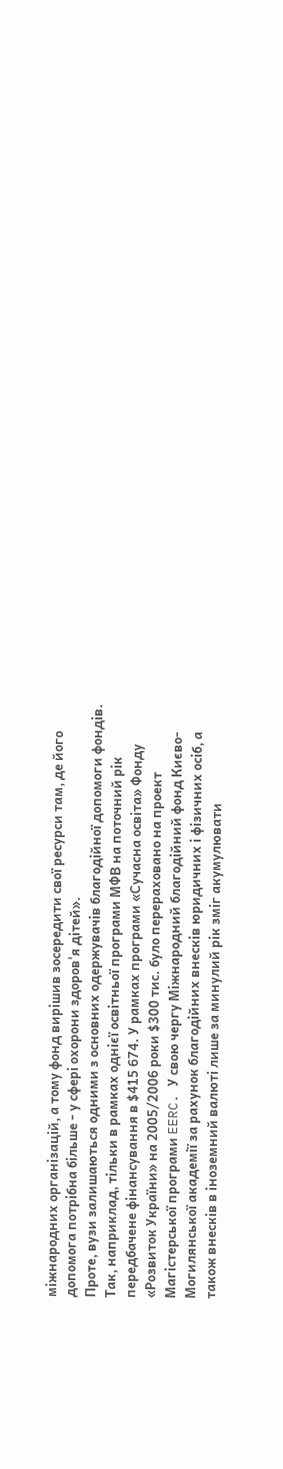міжнародних організацій, а тому фонд вирішив зосередити свої ресурси там, де його допомога потрібна більше - у сфері охорони здоров'я дітей».
Проте, вузи залишаються одними з основних одержувачів благодійної допомоги фондів. Так, наприклад, тільки в рамках однієї освітньої програми МФВ на поточний рік передбачене фінансування в $415 674. У рамках програми «Сучасна освіта» Фонду «Розвиток України» на 2005/2006 роки $300 тис. було перераховано на проект Магістерської програми EERC. У свою чергу Міжнародний благодійний фонд Києво-Могилянської академії за рахунок благодійних внесків юридичних і фізичних осіб, а також внесків в іноземний валюті лише за минулий рік зміг акумулювати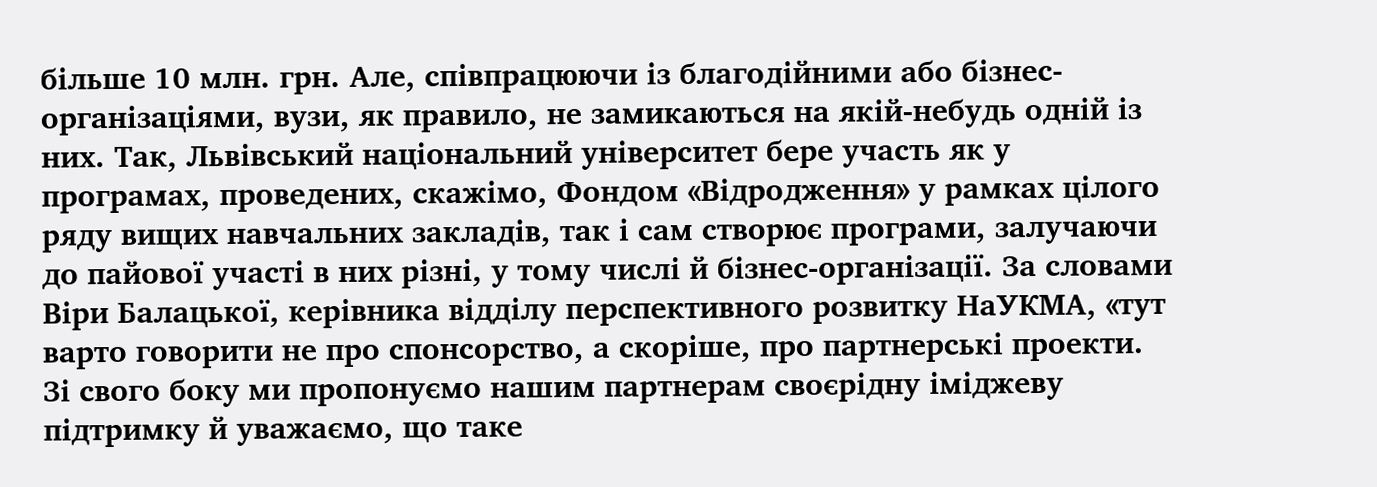більше 10 млн. грн. Але, співпрацюючи із благодійними або бізнес-організаціями, вузи, як правило, не замикаються на якій-небудь одній із них. Так, Львівський національний університет бере участь як у програмах, проведених, скажімо, Фондом «Відродження» у рамках цілого ряду вищих навчальних закладів, так і сам створює програми, залучаючи до пайової участі в них різні, у тому числі й бізнес-організації. За словами Віри Балацької, керівника відділу перспективного розвитку НаУКМА, «тут варто говорити не про спонсорство, а скоріше, про партнерські проекти. Зі свого боку ми пропонуємо нашим партнерам своєрідну іміджеву підтримку й уважаємо, що таке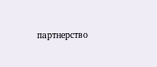партнерство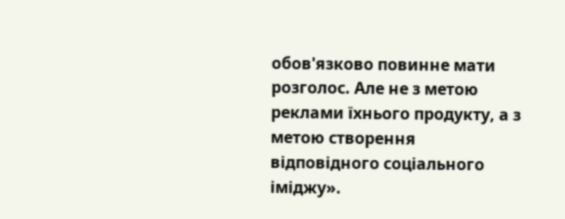обов'язково повинне мати розголос. Але не з метою реклами їхнього продукту, а з метою створення відповідного соціального іміджу».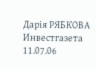Дарія РЯБКОВА
Инвестгазета
11.07.06